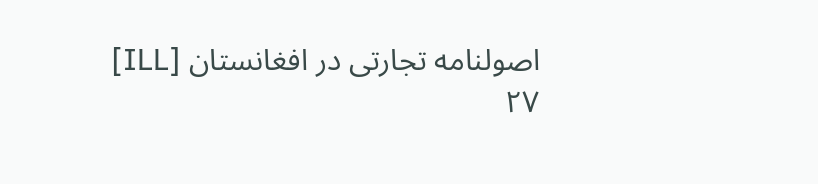اصولنامه تجارتی در افغانستان [ILL]
۲۷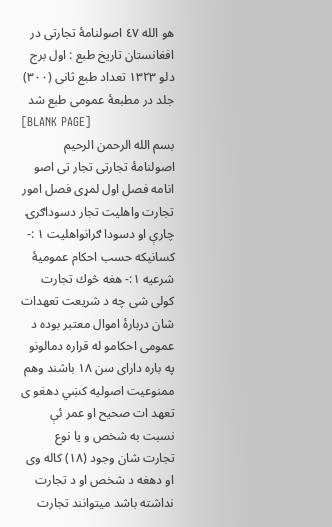هو الله ٤٧ اصولنامۀ تجارتی در افغانستان تاریخ طبع : اول برج دلو ١٣٢٣ تعداد طبع ثانی (٣٠٠) جلد در مطبعۀ عمومی طبع شد
[BLANK PAGE]
بسم الله الرحمن الرحیم اصولنامۀ تجارتی تجار تی اصو انامه فصل اول لمړی فصل امور تجارت واهلیت تجار دسوداګرۍ چارې او دسودا ګرانواهلیت ۱ :- کسانیکه حسب احکام عمومیۀ شرعیه ۱:- هغه څوك تجارت کولی شی چه د شریعت تعهدات شان دربارۀ اموال معتبر بوده د عمومی احکامو له قراره دمالونو په باره دارای سن ۱۸ باشند وهم ممنوعیت اصولیه کښي دهغو ی تعهد ات صحیح او عمر ئې نسبت به شخص و یا نوع تجارت شان وجود (۱۸) کاله وی او دهغه د شخص او د تجارت نداشته باشد میتوانند تجارت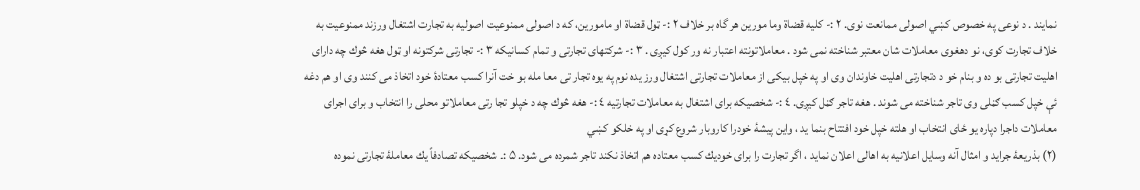نمایند . د نوعی په خصوص کښي اصولی ممانعت نوی. ۲ :- کلیه قضاة وما مورین هر گاه بر خلاف ۲ :- ټول قضاة او مامورین، که د اصولی ممنوعیت اصولیه به تجارت اشتغال ورزند ممنوعیت به خلاف تجارت کوی، نو دهغوی معاملات شان معتبر شناخته نمی شود . معاملاتونته اعتبار نه ور کول کیږی . ۳ :- شرکتهای تجارتی و تمام کسانیکه ۳ :- تجارتی شرکتونه او ټول هغه څوك چه دارای اهلیت تجارتی بو ده و بنام خو د دتجارتی اهلیت خاوندان وی او په خپل بیکی از معاملات تجارتی اشتغال ورز یده نوم په یوه تجار تی معا مله بو خت آنرا کسب معتادۀ خود اتخاذ می کنند وی او هم دغه ئې خپل کسب ګڼلی وی تاجر شناخته می شوند . هغه تاجر ګڼل کیږی. ٤ :- شخصیکه برای اشتغال به معاملات تجارتیه ٤ :- هغه څوك چه د خپلو تجا رتی معاملاتو محلی را انتخاب و برای اجرای معاملات داجرا دپاره یو ځای انتخاب او هلته خپل خود افتتاح بنما ید ، واین پیشۀ خودرا کاروبار شروع کړی او په خلکو کښي
(۲) بذریعهٔ جراید و امثال آنه وسایل اعلانیه به اهالی اعلان نماید ، اگر تجارت را برای خوديك کسب معتاده هم اتخاذ نکند تاجر شمرده می شود. ۵ :۔ شخصیکه تصادفاً يك معاملهٔ تجارتی نموده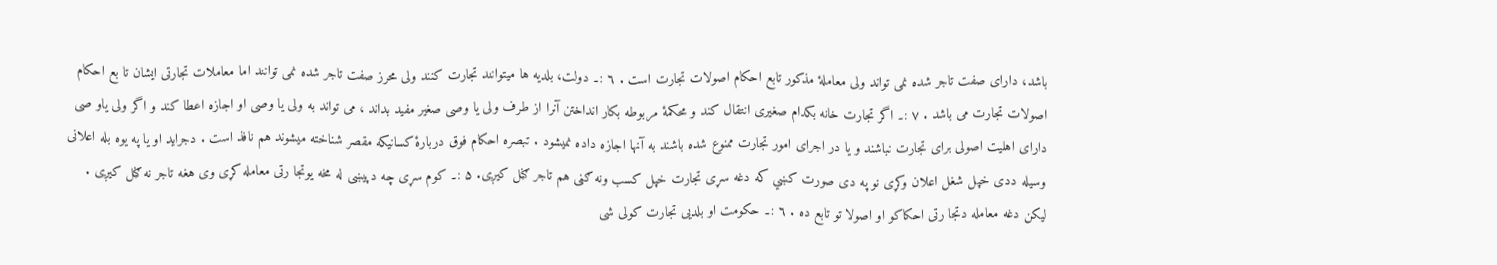باشد، دارای صفت تاجر شده نمی تواند ولی معاملهٔ مذکور تابع احکام اصولات تجارت است . ٦ :۔ دولت، بلدیه ها میتوانند تجارت کنند ولی محرز صفت تاجر شده نمی توانند اما معاملات تجارتی ایشان تا بع احکام اصولات تجارت می باشد . ۷ :۔ اگر تجارت خانه بکدام صغیری انتقال کند و محکمهٔ مربوطه بکار انداختن آنرا از طرف ولی یا وصی صغیر مفید بداند ، می تواند به ولی یا وصی او اجازه اعطا کند و اگر ولی یاو صی دارای اهلیت اصولی برای تجارت نباشند و یا در اجرای امور تجارت ممنوع شده باشند به آنها اجازه داده نمیشود . تبصره احکام فوق دربارهٔ کسانیکه مقصر شناخته میشوند هم نافذ است . دجراید او یا په یوه بله اعلانی وسیله ددی خپل شغل اعلان وکړی نو په دی صورت کښي که دغه سړی تجارت خپل کسب ونه ګڼی هم تاجر ګڼل کیږی. ۵ :۔ کوم سړی چه دپیښی له مخه یوتجا رتی معامله کړی وی هغه تاجر نه ګڼل کیږی . لیکن دغه معامله دتجا رتی احکاکو او اصولا تو تابع ده . ٦ :۔ حکومت او بلدیی تجارت کولی شی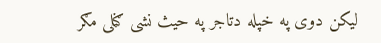لیکن دوی په خپله دتاجر په حیث نشی ګڼلی مګر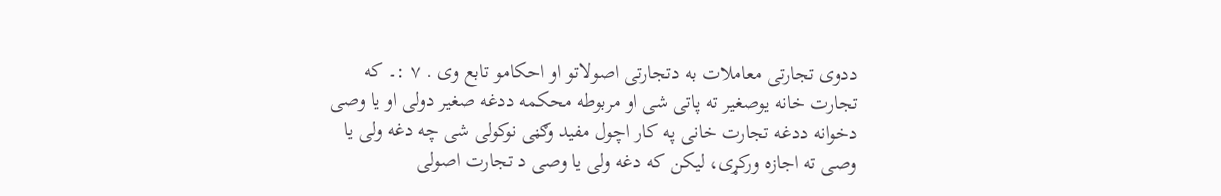ددوی تجارتی معاملات به دتجارتی اصولاتو او احکامو تابع وی . ۷ :۔ که تجارت خانه یوصغیر ته پاتی شی او مربوطه محکمه ددغه صغیر دولی او یا وصی دخوانه ددغه تجارت خانی په کار اچول مفید وګڼی نوکولی شی چه دغه ولی یا وصی ته اجازه ورکړی، لیکن که دغه ولی یا وصی د تجارت اصولی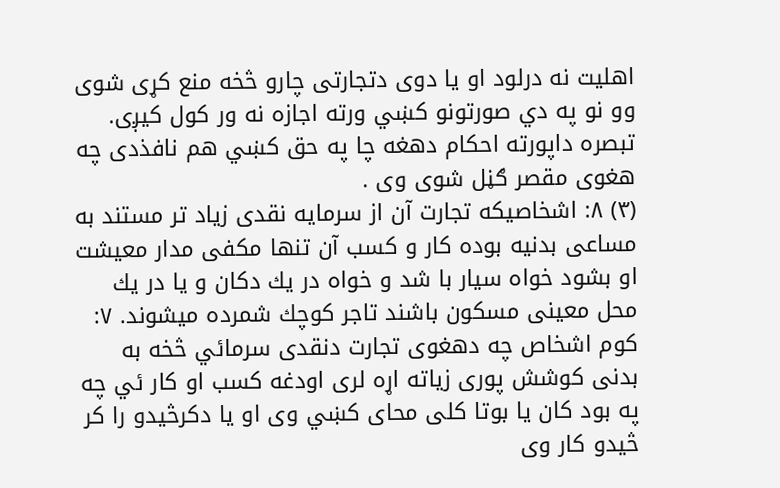اهلیت نه درلود او یا دوی دتجارتی چارو څخه منع کړی شوی وو نو په دي صورتونو کښي ورته اجازه نه ور کول کیږی. تبصره داپورته احکام دهغه چا په حق کښي هم نافذدی چه هغوی مقصر ګڼل شوی وی .
(۳) ۸: اشخاصیكه تجارت آن از سرمایه نقدی زیاد تر مستند به مساعی بدنیه بوده کار و كسب آن تنها مكفی مدار معیشت او بشود خواه سیار با شد و خواه در یك دكان و یا در یك محل معینی مسكون باشند تاجر كوچك شمرده میشوند. ۷: كوم اشخاص چه دهغوی تجارت دنقدی سرمائي څخه به بدنی کوشش پوری زیاته اړه لری اودغه كسب او كار ئي چه په بود کان یا بوتا کلی محای کښي وی او یا دکرڅیدو را کر څیدو کار وی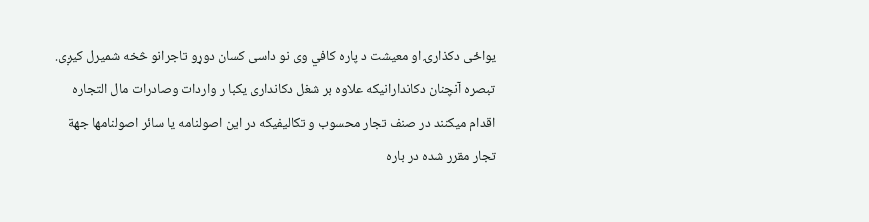یواځی دکذارۍ او معیشت د پاره کافي وی نو داسی کسان دوړو تاجرانو څخه شمیرل کیږی. تبصره آنچنان دكاندارانیكه علاوه بر شغل دكانداری یكبا ر واردات وصادرات مال التجاره اقدام میكنند در صنف تجار محسوب و تكالیفیكه در این اصولنامه یا سائر اصولنامها جهة تجار مقرر شده در باره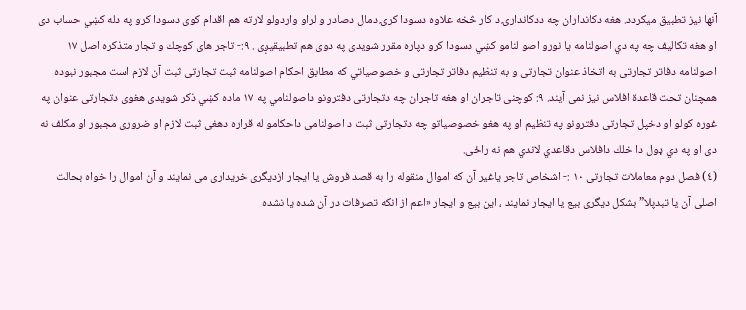آنها نیز تطبیق میكردد. هغه دکانداران چه ددکاندارۍ د کار څخه علاوه دسودا کرۍ دمال دصادر و لراو واردولو لارته هم اقدام کوی دسودا کرو په دله کښي حساب دی او هغه تکالیف چه په دي اصولنامه یا نورو اصو لنامو کښي دسودا کرو دپاره مقرر شویدی په دوی هم تطبیقیږی . ۹:- تاجر های كوچك و تجار متذكره اصل ۱۷ اصولنامه دفاتر تجارتی به اتخاذ عنوان تجارتی و به تنظیم دفاتر تجارتی و خصوصياتي كه مطابق احکام اصولنامه ثبت تجارتی ثبت آن لازم است مجبور نبوده همچنان تحت قاعدة افلاس نیز نمی آیند. ۹: کوچنی تاجران او هغه تاجران چه دتجارتی دفترونو داصولنامي په ۱۷ ماده کښي ذکر شویدی هغوی دتجارتی عنوان په غوره کولو او دخپل تجارتی دفترونو په تنظیم او په هغو خصوصیاتو چه دتجارتی ثبت د اصولنامی داحکامو له قراره دهغی ثبت لازم او ضروری مجبور او مکلف نه دی او په دي ډول دا خلك دافلاس دقاعدي لاندي هم نه راځی.
(٤) فصل دوم معاملات تجارتی ١٠ :- اشخاص تاجر یاغیر آن که اموال منقوله را به قصد فروش یا ایجار ازدیگری خریداری می نمایند و آن اموال را خواه بحالت اصلی آن یا تبدپلا” بشکل دیگری بیع یا ایجار نمایند ، این بیع و ایجار «اعم از انکه تصرفات در آن شده یا نشده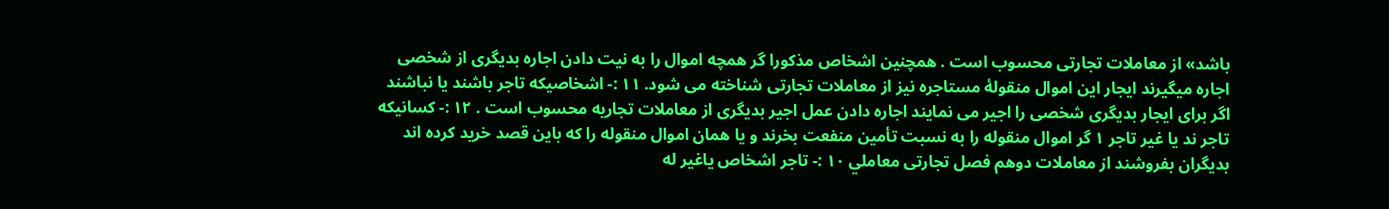باشد» از معاملات تجارتی محسوب است . همچنین اشخاص مذکورا گر همچه اموال را به نیت دادن اجاره بدیگری از شخصی اجاره میگیرند ایجار این اموال منقولۀ مستاجره نیز از معاملات تجارتی شناخته می شود. ١١ :- اشخاصیکه تاجر باشند یا نباشند اگر برای ایجار بدیگری شخصی را اجیر می نمایند اجاره دادن عمل اجیر بدیگری از معاملات تجاریه محسوب است . ١٢ :- کسانیکه تاجر ند یا غیر تاجر ۱ گر اموال منقوله را به نسبت تأمین منفعت بخرند و یا همان اموال منقوله را که باین قصد خرید کرده اند بدیگران بفروشند از معاملات دوهم فصل تجارتی معاملي ١٠ :- تاجر اشخاص ياغير له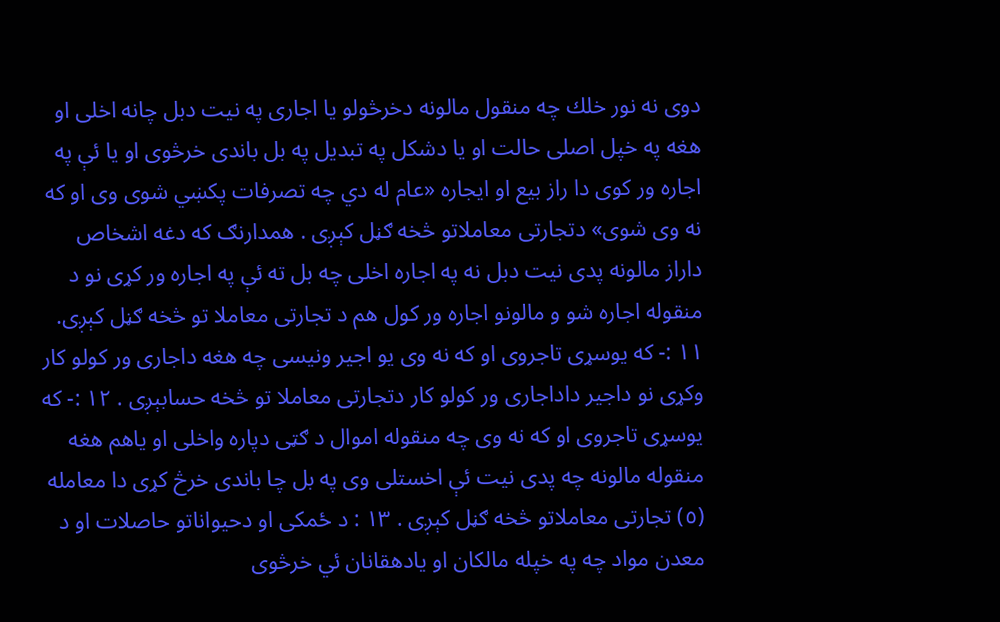دوی نه نور خلك چه منقول مالونه دخرڅولو یا اجاری په نيت دبل چانه اخلی او هغه په خپل اصلی حالت او یا دشکل په تبدیل په بل باندی خرڅوی او یا ئې په اجاره ور کوی دا راز بیع او ایجاره «عام له دي چه تصرفات پکښي شوی وی او که نه وی شوی» دتجارتی معاملاتو څخه ګڼل کېږی . همدارنګ که دغه اشخاص داراز مالونه پدی نيت دبل نه په اجاره اخلی چه بل ته ئې په اجاره ور کړی نو د منقوله اجاره شو و مالونو اجاره ور کول هم د تجارتی معاملا تو څخه ګڼل کېږی. ١١ :- که یوسړی تاجروی او که نه وی یو اجیر ونیسی چه هغه داجاری ور کولو کار وکړی نو داجير داداجاری ور کولو کار دتجارتی معاملا تو څخه حسابېږی . ١٢ :- که یوسړی تاجروی او که نه وی چه منقوله اموال د ګټی دپاره واخلی او یاهم هغه منقوله مالونه چه پدی نيت ئې اخستلی وی په بل چا باندی خرڅ کړی دا معامله
(٥) تجارتی معاملاتو څخه ګڼل کېږی . ١٣ : د ځمکی او دحيواناتو حاصلات او د معدن مواد چه په خپله مالکان او يادهقانان ئي خرڅوی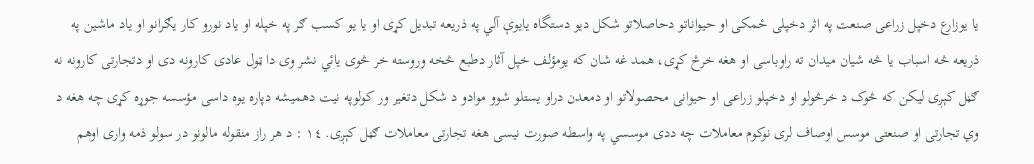يا يوزارع دخپل زراعی صنعت په اثر دخپلی ځمکی او حيواناتو دحاصلاتو شکل ديو دستگاه يايوې آلي په ذريعه تبديل کړی او يا يو کسب ګر په خپله او ياد نورو کار يګرانو او ياد ماشين په ذريعه څه اسباب يا څه شيان ميدان ته راوباسی او هغه خرڅ کړی، همد غه شان که يومؤلف خپل آثار دطبع څخه وروسته خر څوی يائي نشر وی دا ټول عادی کارونه دی او دتجارتی کارونه نه ګڼل کېږی ليکن که څوک د خرڅولو او دخپلو زراعی او حیوانی محصولاتو او دمعدن دراو يستلو شوو موادو د شکل دتغير ور کولوپه نيت دهميشه دپاره يوه داسی مؤسسه جوړه کړی چه هغه د وي تجارتی او صنعتی موسس اوصاف لری نوکوم معاملات چه ددی موسسي په واسطه صورت نیسی هغه تجارتی معاملات ګڼل کېږی. ١٤ : د هر راز منقوله مالونو در سولو ذمه واری اوهم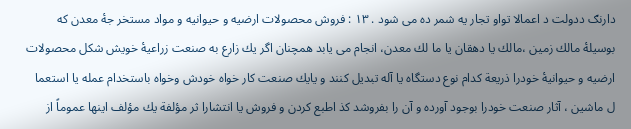دارنګ ددولت د اعمالا تواو تجار يه شمر ده می شود . ١٣ : فروش محصولات ارضيه و حيوانيه و مواد مستخر جۀ معدن که بوسيلۀ مالك زمين ،مالك يا دهقان يا ما لك معدن، انجام می یابد همچنان اگر يك زارع به صنعت زراعیۀ خويش شكل محصولات ارضیه و حیوانیۀ خودرا ذريعة كدام نوع دستگاه یا آله تبديل کنند و يايك صنعت کار خواه خودش وخواه باستخدام عمله يا استعما ل ماشين ، آثار صنعت خودرا بوجود آورده و آن را بفروشد کذ اطبع کردن و فروش یا انتشارا ثر مؤلفة يك مؤلف اینها عموماً از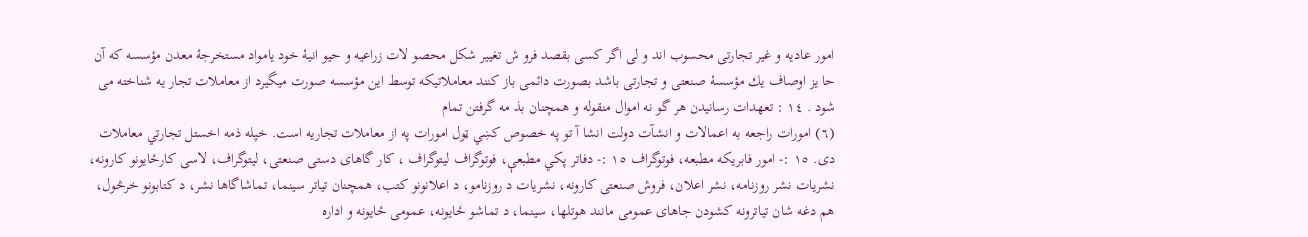امور عادیه و غیر تجارتی محسوب اند و لی اگر كسى بقصد فرو ش تغيير شکل محصو لات زراعیه و حیو انيۀ خود يامواد مستخرجۀ معدن مؤسسه که آن حا يز اوصاف يك مؤسسۀ صنعتی و تجارتی باشد بصورت دائمی باز کنند معاملاتیكه توسط این مؤسسه صورت میگیرد از معاملات تجار یه شناخته می شود . ١٤ : تعهدات رسانيدن هر گو نه اموال منقوله و همچنان بذ مه گرفتن تمام
(٦) امورات راجعه به اعمالات و انشآت دولت انشا آ تو په خصوص کښي ټول امورات په از معاملات تجاریه است. خپله ذمه اخستل تجارتي معاملات دی. ١٥ :- امور فابریکه مطبعه، فوتوگراف ١٥ :- دفاتر پکي مطبعې، فوتوگراف لیتوگراف ، کار گاهای دستی صنعتی، لیتوگراف، لاسی کارځایونو کارونه، نشریات نشر روزنامه، نشر اعلان، فروش صنعتی کارونه، نشریات د روزنامو، د اعلانونو کتب، همچنان تیاتر سینما، تماشاگاها نشر، د کتابونو خرڅول، هم دغه شان تیاترونه کشودن جاهای عمومی مانند هوتلها، سینما، د تماشو ځایونه، عمومی ځایونه و اداره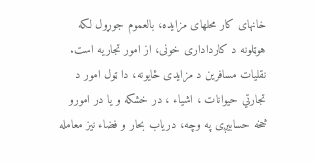خانهای کار محلهای مزایده، بالعموم جوړول لکه هوټلونه د کارداداری خونی، از امور تجاریه است. نقلیات مسافرین د مزایدی ځایونه، دا ټول امور د تجارتي حیوانات ، اشیاء ، در خشکه و یا در امورو څخه حسابيږی په وچه، دریاب بحار و فضاء نیز معامله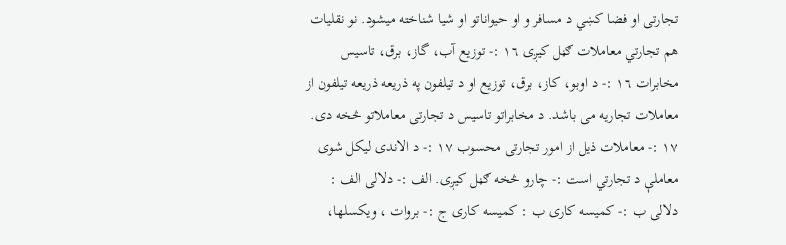تجارتی او فضا کښي د مسافر و او حیواناتو او شيا شناخته میشود. نو نقلیات هم تجارتي معاملات ګڼل کيږی ١٦ :- توزیع آب، گاز، برق، تاسیس مخابرات ١٦ :- د اوبو، کاز، برق، توزیع او د تیلفون په ذریعه ذریعه تیلفون از معاملات تجاریه می باشد. د مخابراتو تاسیس د تجارتی معاملاتو څخه دی. ١٧ :- معاملات ذیل از امور تجارتی محسوب ١٧ :- د الاندی لیکل شوی معاملې د تجارتي است :- چارو څخه ګڼل کیږی. الف :- دلالی الف : دلالی ب :- کمیسه کاری ب : کمیسه کاری ج :- بروات ، ویکسلها،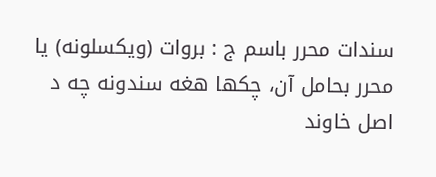سندات محرر باسم ج : بروات (ویکسلونه) یا محرر بحامل آن، چکها هغه سندونه چه د اصل خاوند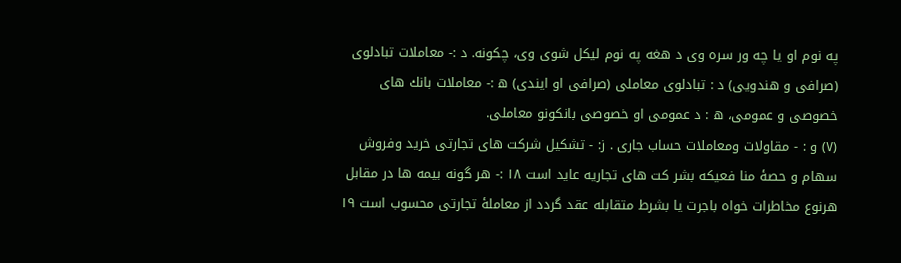په نوم او یا چه ور سره وی د هغه په نوم لیکل شوی وی، چکونه. د :- معاملات تبادلوی (صرافی و هندویی) د : تبادلوی معاملی (صرافی او ایندی) ه :- معاملات بانك های خصوصی و عمومی، ه : د عمومی او خصوصی بانکونو معاملی.
(۷) و : - مقاولات ومعاملات حساب جاری . ز: - تشکیل شرکت های تجارتی خرید وفروش سهام و حصۀ منا فعیکه بشر کت های تجاریه عاید است ۱۸ :- هر گونه بیمه ها در مقابل هرنوع مخاطرات خواه باجرت یا بشرط متقابله عقد گردد از معاملۀ تجارتی محسوب است ۱۹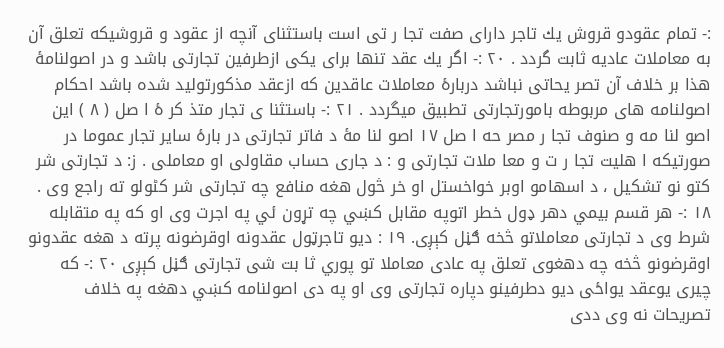:- تمام عقودو قروش يك تاجر دارای صفت تجا ر تی است باستثنای آنچه از عقود و قروشیکه تعلق آن به معاملات عادیه ثابت گردد . ۲۰ :- اگر يك عقد تنها برای یکی ازطرفین تجارتی باشد و در اصولنامۀ هذا بر خلاف آن تصر یحاتی نباشد دربارۀ معاملات عاقدین که ازعقد مذکورتولید شده باشد احکام اصولنامه های مربوطه بامورتجارتی تطبیق میگردد . ۲۱ :- باستثنا ی تجار متذ کر ۀ ا صل ( ۸ ) این اصو لنا مه و صنوف تجا ر مصر حه ا صل ۱۷ اصو لنا مۀ د فاتر تجارتی در بارۀ سایر تجار عموما در صورتیکه ا هلیت تجا ر ت و معا ملات تجارتی و : د جاری حساب مقاولی او معاملی . ز: د تجارتی شر کتو نو تشکیل ، د اسهامو اوبر خواخستل او خر څول هغه منافع چه تجارتی شر کٹولو ته راجع وی . ۱۸ :- هر قسم بیمي دهر ډول خطر اتوپه مقابل كښي چه تړون ئي په اجرت وی او که په متقابله شرط وی د تجارتی معاملاتو څخه ګڼل کېږی. ۱۹ : دیو تاجرټول عقدونه اوقرضونه پرته د هغه عقدونو اوقرضونو څخه چه دهغوی تعلق په عادی معاملا تو پوري ثا بت شی تجارتی ګڼل کېږی ۲۰ :- که چیری یوعقد یواځی دیو دطرفینو دپاره تجارتی وی او په دی اصولنامه کښي دهغه په خلاف تصریحات نه وی ددی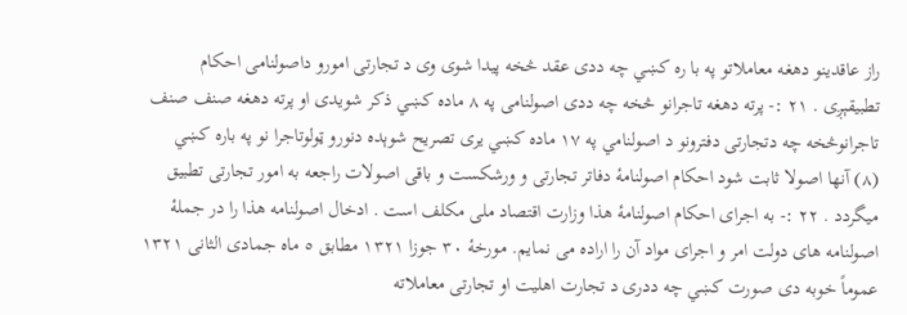راز عاقدینو دهغه معاملاتو په با ره کښي چه ددی عقد څخه پیدا شوی وی د تجارتی امورو داصولنامی احکام تطبیقېږی . ۲۱ :- پرته دهغه تاجرانو څخه چه ددی اصولنامی په ۸ ماده کښي ذکر شویدی او پرته دهغه صنف صنف تاجرانوڅخه چه دتجارتی دفترونو د اصولنامي په ۱۷ ماده کښي یری تصریح شوېده دنورو ټولوتاجرا نو په باره کښي
(۸) آنها اصولا ثابت شود احکام اصولنامۀ دفاتر تجارتی و ورشکست و باقی اصولات راجعه به امور تجارتی تطبیق میگردد . ۲۲ :- به اجرای احکام اصولنامۀ هذا وزارت اقتصاد ملی مکلف است . ادخال اصولنامه هذا را در جملۀ اصولنامه های دولت امر و اجرای مواد آن را اراده می نمایم. مورخۀ ۳۰ جوزا ۱۳۲۱ مطابق ٥ ماه جمادی الثانی ۱۳۲۱ عموماً خوبه دی صورت کښي چه ددری د تجارت اهلیت او تجارتی معاملاته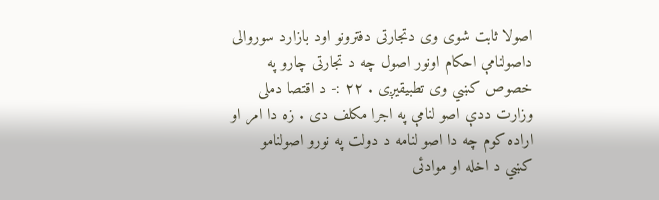اصولا ثابت شوی وی دتجارتی دفترونو اود بازارد سوروالی داصولنامې احکام اونور اصول چه د تجارتی چارو په خصوص کښي وی تطبیقیږی . ۲۲ :- د اقتصا دملی وزارت ددې اصو لنامې په اجرا مکلف دی . زه دا امر او اراده کوم چه دا اصو لنامه د دولت په نورو اصولنامو کښي د اخله او موادئی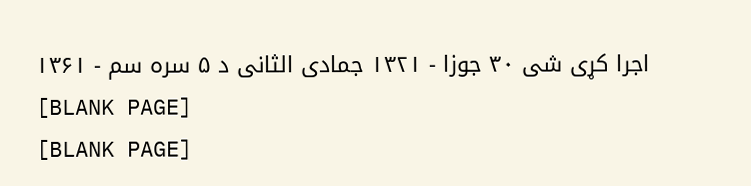اجرا کړی شی ۳۰ جوزا - ۱۳۲۱ جمادی الثانی د ۵ سره سم - ۱۳۶۱
[BLANK PAGE]
[BLANK PAGE]